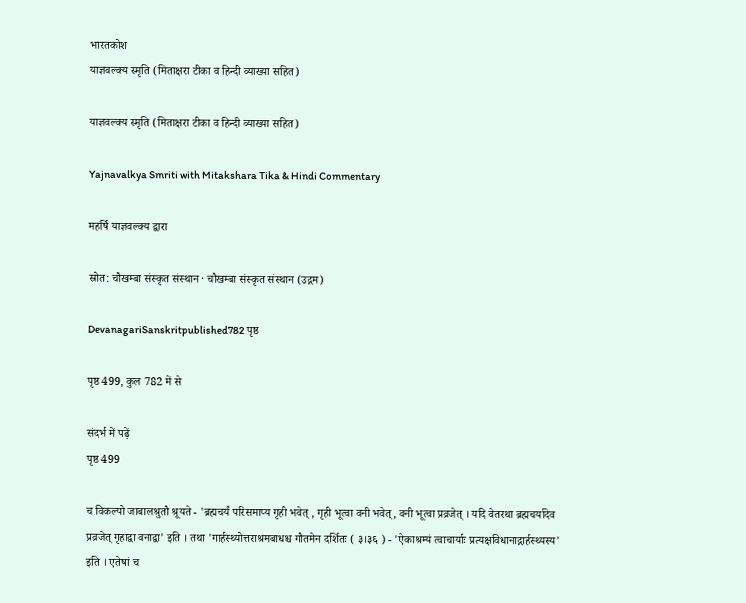भारतकोश
याज्ञवल्क्य स्मृति (मिताक्षरा टीका व हिन्दी व्याख्या सहित)

याज्ञवल्क्य स्मृति (मिताक्षरा टीका व हिन्दी व्याख्या सहित)

Yajnavalkya Smriti with Mitakshara Tika & Hindi Commentary

महर्षि याज्ञवल्क्य द्वारा

स्रोत: चौखम्बा संस्कृत संस्थान · चौखम्बा संस्कृत संस्थान (उद्गम)

DevanagariSanskritpublished782 पृष्ठ

पृष्ठ 499, कुल 782 में से

संदर्भ में पढ़ें
पृष्ठ 499

च विकल्पो जाबालश्रुतौ श्रूयते - 'ब्रह्मचर्यं परिसमाप्य गृही भवेत् , गृही भूत्वा वनी भवेत्, वनी भूत्वा प्रव्रजेत् । यदि वेतरथा ब्रह्मचर्यादेव प्रव्रजेत् गृहाद्वा वनाद्वा' इति । तथा 'गार्हस्थ्योत्तराश्रमबाधश्च गौतमेन दर्शितः ( ३।३६ ) - 'ऐकाश्रम्यं त्वाचार्याः प्रत्यक्षविधानाद्गार्हस्थ्यस्य' इति । एतेषां च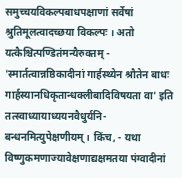समुच्चयविकल्पबाधपक्षाणां सर्वेषां श्रुतिमूलत्वादच्छया विकल्पः । अतो यत्कैश्चित्पण्डितंमन्यैरुक्तम् - 'स्मार्तत्वान्नष्ठिकादीनां गार्हस्थ्येन श्रौतेन बाधः गार्हस्यानधिकृतान्धक्लीबादिविषयता वा' इति तत्स्वाध्यायाध्ययनवैधुर्यनि- बन्धनमित्युपेक्षणीयम् । किंच, - यथा विष्णुकमणाज्यावेक्षणाद्यक्षमतया पंग्वादीनां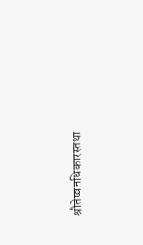श्रौतेष्वनधिकारस्तथा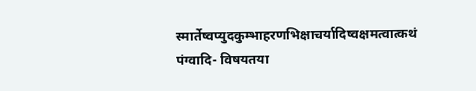स्मार्तेष्वप्युदकुम्भाहरणभिक्षाचर्यादिष्वक्षमत्वात्कथं पंग्वादि- विषयतया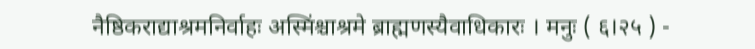नैष्ठिकराद्याश्रमनिर्वाहः अस्मिंश्चाश्रमे ब्राह्मणस्यैवाधिकारः । मनुः ( ६।२५ ) -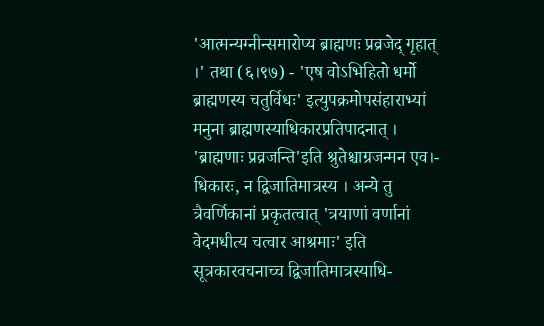'आत्मन्यग्नीन्समारोप्य ब्राह्मणः प्रव्रजेद् गृहात् ।' तथा (६।९७) - 'एष वोऽभिहितो धर्मो ब्राह्मणस्य चतुर्विधः' इत्युपक्रमोपसंहाराभ्यां मनुना ब्राह्मणस्याधिकारप्रतिपादनात् । 'ब्राह्मणाः प्रव्रजन्ति'इति श्रुतेश्चाग्रजन्मन एव।- धिकारः, न द्विजातिमात्रस्य । अन्ये तु त्रैवर्णिकानां प्रकृतत्वात् 'त्रयाणां वर्णानां वेदमधीत्य चत्वार आश्रमाः' इति सूत्रकारवचनाच्च द्विजातिमात्रस्याधि-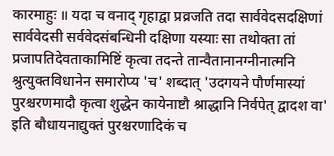कारमाहुः ॥ यदा च वनाद् गृहाद्वा प्रव्रजति तदा सार्ववेदसदक्षिणां सार्ववेदसी सर्ववेदसंबन्धिनी दक्षिणा यस्याः सा तथोक्ता तां प्रजापतिदेवताकामिष्टिं कृत्वा तदन्ते तान्वैतानानग्नीनात्मनि श्रुत्युक्तविधानेन समारोप्य 'च' शब्दात् 'उदगयने पौर्णमास्यां पुरश्चरणमादौ कृत्वा शुद्धेन कायेनाष्टौ श्राद्धानि निर्वपेत् द्वादश वा' इति बौधायनाद्युक्तं पुरश्चरणादिकं च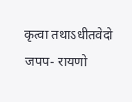कृत्वा तथाऽधीतवेदो जपप- रायणो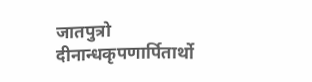जातपुत्रो दीनान्धकृपणार्पितार्थो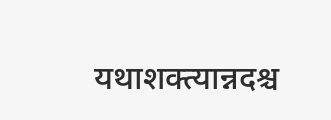यथाशक्त्यान्नदश्च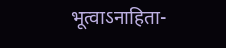भूत्वाऽनाहिता-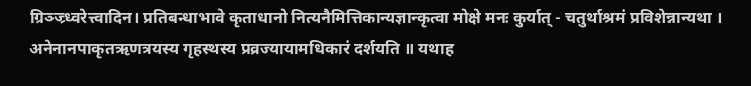ग्रिञ्ज्र्ध्वरेत्त्वादिन। प्रतिबन्धाभावे कृताधानो नित्यनैमित्तिकान्यज्ञान्कृत्वा मोक्षे मनः कुर्यात् - चतुर्थाश्रमं प्रविशेन्नान्यथा । अनेनानपाकृतऋणत्रयस्य गृहस्थस्य प्रव्रज्यायामधिकारं दर्शयति ॥ यथाह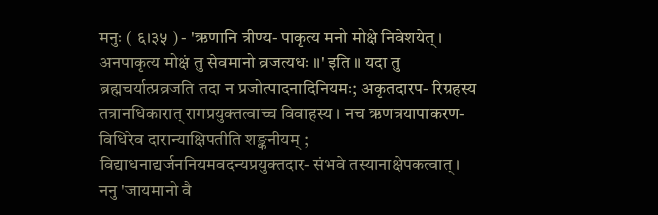मनुः ( ६।३५ ) - 'ऋणानि त्रीण्य- पाकृत्य मनो मोक्षे निवेशयेत् । अनपाकृत्य मोक्षं तु सेवमानो व्रजत्यधः ॥' इति ॥ यदा तु ब्रह्मचर्यात्प्रव्रजति तदा न प्रजोत्पादनादिनियमः; अकृतदारप- रिग्रहस्य तत्रानधिकारात् रागप्रयुक्तत्वाच्च विवाहस्य । नच ऋणत्रयापाकरण- विधिरेव दारान्याक्षिपतीति शङ्कनीयम् ; विद्याधनाद्यर्जननियमवदन्यप्रयुक्तदार- संभवे तस्यानाक्षेपकत्वात् । ननु 'जायमानो वै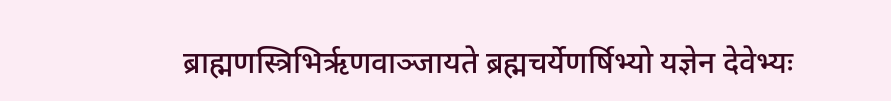ब्राह्मणस्त्रिभिर्ऋणवाञ्जायते ब्रह्मचर्येणर्षिभ्यो यज्ञेन देवेभ्यः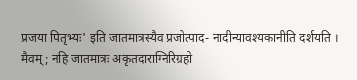प्रजया पितृभ्यः' इति जातमात्रस्यैव प्रजोत्पाद- नादीन्यावश्यकानीति दर्शयति । मैवम् ; नहि जातमात्रः अकृतदाराग्निरिग्रहो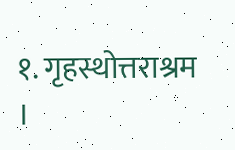१. गृहस्थोत्तराश्रम ।